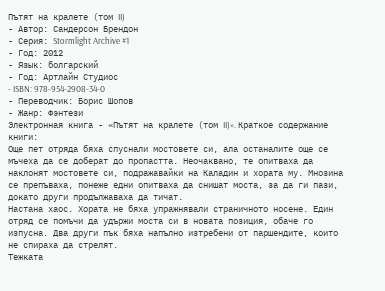Пътят на кралете (том II)
- Автор: Сандерсон Брендон
- Серия: Stormlight Archive #1
- Год: 2012
- Язык: болгарский
- Год: Артлайн Студиос
- ISBN: 978-954-2908-34-0
- Переводчик: Борис Шопов
- Жанр: Фэнтези
Электронная книга - «Пътят на кралете (том II)». Краткое содержание книги:
Още пет отряда бяха спуснали мостовете си, ала останалите още се мъчеха да се доберат до пропастта. Неочаквано, те опитваха да наклонят мостовете си, подражавайки на Каладин и хората му. Мнозина се препъваха, понеже едни опитваха да снишат моста, за да ги пази, докато други продължаваха да тичат.
Настана хаос. Хората не бяха упражнявали страничното носене. Един отряд се помъчи да удържи моста си в новата позиция, обаче го изпусна. Два други пък бяха напълно изтребени от паршендите, които не спираха да стрелят.
Тежката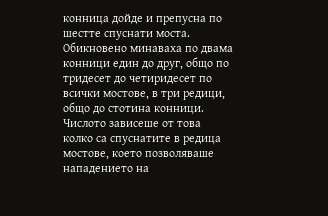конница дойде и препусна по шестте спуснати моста. Обикновено минаваха по двама конници един до друг, общо по тридесет до четиридесет по всички мостове, в три редици, общо до стотина конници. Числото зависеше от това колко са спуснатите в редица мостове, което позволяваше нападението на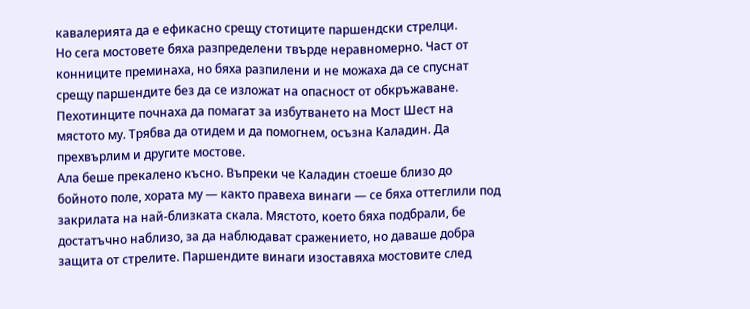кавалерията да е ефикасно срещу стотиците паршендски стрелци.
Но сега мостовете бяха разпределени твърде неравномерно. Част от конниците преминаха, но бяха разпилени и не можаха да се спуснат срещу паршендите без да се изложат на опасност от обкръжаване.
Пехотинците почнаха да помагат за избутването на Мост Шест на мястото му. Трябва да отидем и да помогнем, осъзна Каладин. Да прехвърлим и другите мостове.
Ала беше прекалено късно. Въпреки че Каладин стоеше близо до бойното поле, хората му — както правеха винаги — се бяха оттеглили под закрилата на най-близката скала. Мястото, което бяха подбрали, бе достатъчно наблизо, за да наблюдават сражението, но даваше добра защита от стрелите. Паршендите винаги изоставяха мостовите след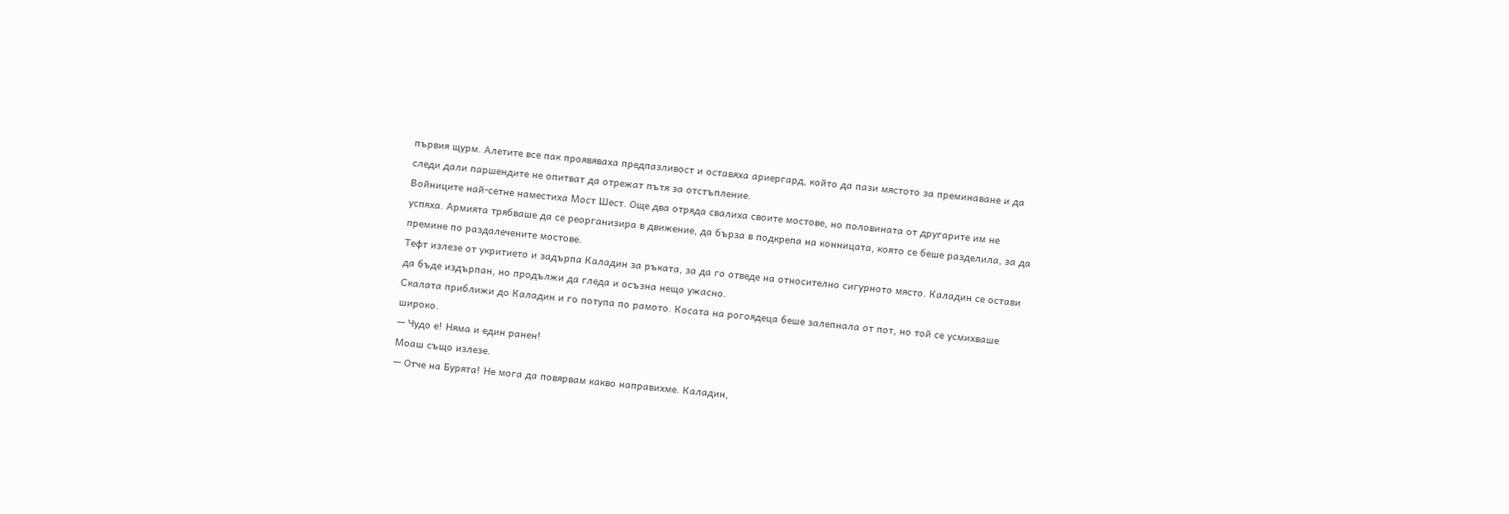първия щурм. Алетите все пак проявяваха предпазливост и оставяха ариергард, който да пази мястото за преминаване и да следи дали паршендите не опитват да отрежат пътя за отстъпление.
Войниците най-сетне наместиха Мост Шест. Още два отряда свалиха своите мостове, но половината от другарите им не успяха. Армията трябваше да се реорганизира в движение, да бърза в подкрепа на конницата, която се беше разделила, за да премине по раздалечените мостове.
Тефт излезе от укритието и задърпа Каладин за ръката, за да го отведе на относително сигурното място. Каладин се остави да бъде издърпан, но продължи да гледа и осъзна нещо ужасно.
Скалата приближи до Каладин и го потупа по рамото. Косата на рогоядеца беше залепнала от пот, но той се усмихваше широко.
— Чудо е! Няма и един ранен!
Моаш също излезе.
— Отче на Бурята! Не мога да повярвам какво направихме. Каладин,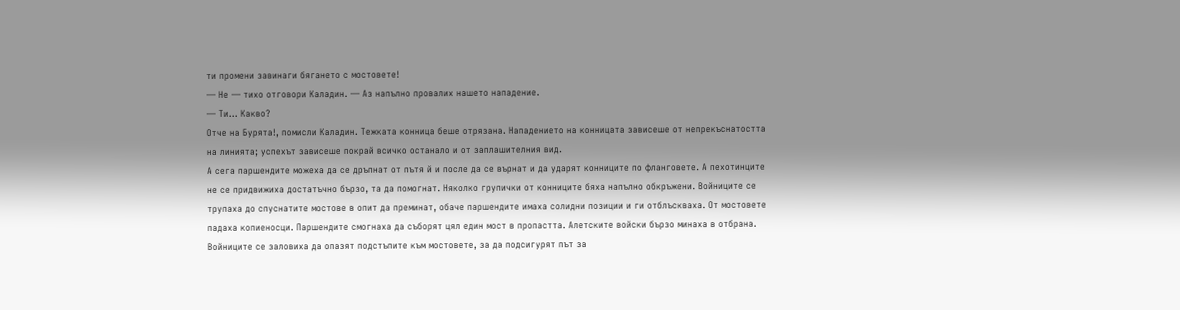ти промени завинаги бягането с мостовете!
— Не — тихо отговори Каладин. — Аз напълно провалих нашето нападение.
— Ти… Какво?
Отче на Бурята!, помисли Каладин. Тежката конница беше отрязана. Нападението на конницата зависеше от непрекъснатостта на линията; успехът зависеше покрай всичко останало и от заплашителния вид.
А сега паршендите можеха да се дръпнат от пътя й и после да се върнат и да ударят конниците по фланговете. А пехотинците не се придвижиха достатъчно бързо, та да помогнат. Няколко групички от конниците бяха напълно обкръжени. Войниците се трупаха до спуснатите мостове в опит да преминат, обаче паршендите имаха солидни позиции и ги отблъскваха. От мостовете падаха копиеносци. Паршендите смогнаха да съборят цял един мост в пропастта. Алетските войски бързо минаха в отбрана. Войниците се заловиха да опазят подстъпите към мостовете, за да подсигурят път за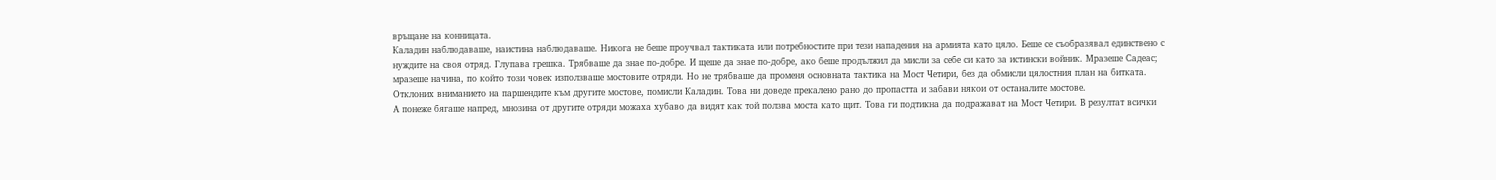връщане на конницата.
Каладин наблюдаваше, наистина наблюдаваше. Никога не беше проучвал тактиката или потребностите при тези нападения на армията като цяло. Беше се съобразявал единствено с нуждите на своя отряд. Глупава грешка. Трябваше да знае по-добре. И щеше да знае по-добре, ако беше продължил да мисли за себе си като за истински войник. Мразеше Садеас; мразеше начина, по който този човек използваше мостовите отряди. Но не трябваше да променя основната тактика на Мост Четири, без да обмисли цялостния план на битката.
Отклоних вниманието на паршендите към другите мостове, помисли Каладин. Това ни доведе прекалено рано до пропастта и забави някои от останалите мостове.
А понеже бягаше напред, мнозина от другите отряди можаха хубаво да видят как той ползва моста като щит. Това ги подтикна да подражават на Мост Четири. В резултат всички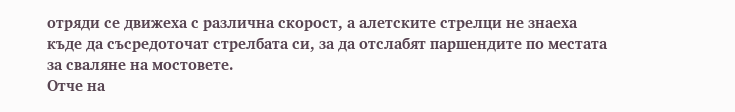отряди се движеха с различна скорост, а алетските стрелци не знаеха къде да съсредоточат стрелбата си, за да отслабят паршендите по местата за сваляне на мостовете.
Отче на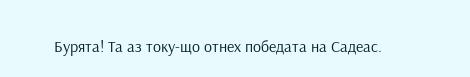Бурята! Та аз току-що отнех победата на Садеас.